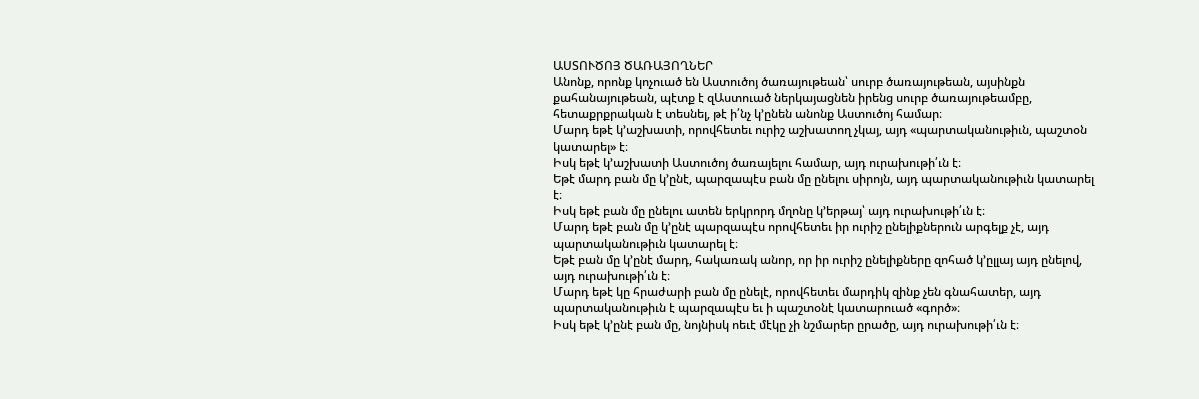ԱՍՏՈՒԾՈՅ ԾԱՌԱՅՈՂՆԵՐ
Անոնք, որոնք կոչուած են Աստուծոյ ծառայութեան՝ սուրբ ծառայութեան, այսինքն քահանայութեան, պէտք է զԱստուած ներկայացնեն իրենց սուրբ ծառայութեամբը, հետաքրքրական է տեսնել, թէ ի՛նչ կ՚ընեն անոնք Աստուծոյ համար։
Մարդ եթէ կ՚աշխատի, որովհետեւ ուրիշ աշխատող չկայ, այդ «պարտականութիւն, պաշտօն կատարել» է։
Իսկ եթէ կ՚աշխատի Աստուծոյ ծառայելու համար, այդ ուրախութի՛ւն է։
Եթէ մարդ բան մը կ՚ընէ, պարզապէս բան մը ընելու սիրոյն, այդ պարտականութիւն կատարել է։
Իսկ եթէ բան մը ընելու ատեն երկրորդ մղոնը կ՚երթայ՝ այդ ուրախութի՛ւն է։
Մարդ եթէ բան մը կ՚ընէ պարզապէս որովհետեւ իր ուրիշ ընելիքներուն արգելք չէ, այդ պարտականութիւն կատարել է։
Եթէ բան մը կ՚ընէ մարդ, հակառակ անոր, որ իր ուրիշ ընելիքները զոհած կ՚ըլլայ այդ ընելով, այդ ուրախութի՛ւն է։
Մարդ եթէ կը հրաժարի բան մը ընելէ, որովհետեւ մարդիկ զինք չեն գնահատեր, այդ պարտականութիւն է պարզապէս եւ ի պաշտօնէ կատարուած «գործ»։
Իսկ եթէ կ՚ընէ բան մը, նոյնիսկ ոեւէ մէկը չի նշմարեր ըրածը, այդ ուրախութի՛ւն է։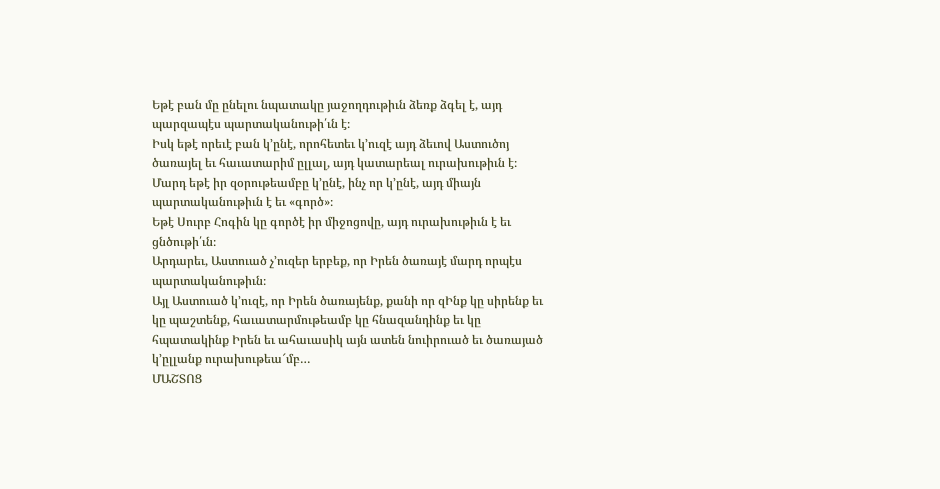Եթէ բան մը ընելու նպատակը յաջողդութիւն ձեռք ձգել է, այդ պարզապէս պարտականութի՛ւն է։
Իսկ եթէ որեւէ բան կ՚ընէ, որոհետեւ կ՚ուզէ այդ ձեւով Աստուծոյ ծառայել եւ հաւատարիմ ըլլալ, այդ կատարեալ ուրախութիւն է։
Մարդ եթէ իր զօրութեամբը կ՚ընէ, ինչ որ կ՚ընէ, այդ միայն պարտականութիւն է եւ «գործ»։
Եթէ Սուրբ Հոգին կը գործէ իր միջոցովը, այդ ուրախութիւն է եւ ցնծութի՛ւն։
Արդարեւ, Աստուած չ՚ուզեր երբեք, որ Իրեն ծառայէ մարդ որպէս պարտականութիւն։
Այլ Աստուած կ՚ուզէ, որ Իրեն ծառայենք, քանի որ զԻնք կը սիրենք եւ կը պաշտենք, հաւատարմութեամբ կը հնազանդինք եւ կը հպատակինք Իրեն եւ ահաւասիկ այն ատեն նուիրուած եւ ծառայած կ՚ըլլանք ուրախութեա՜մբ…
ՄԱՇՏՈՑ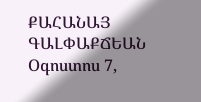ՔԱՀԱՆԱՅ ԳԱԼՓԱՔՃԵԱՆ
Օգոստոս 7,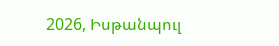2026, Իսթանպուլ